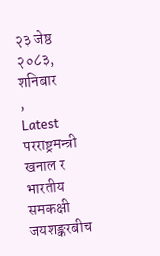२३ जेष्ठ २०८३, शनिबार
,
Latest
परराष्ट्रमन्त्री खनाल र भारतीय समकक्षी जयशङ्करबीच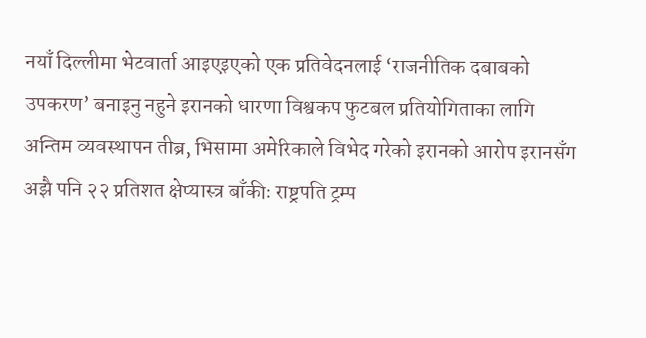नयाँ दिल्लीमा भेटवार्ता आइएइएको एक प्रतिवेदनलाई ‘राजनीतिक दबाबको उपकरण’ बनाइनु नहुने इरानको धारणा विश्वकप फुटबल प्रतियोगिताका लागि अन्तिम व्यवस्थापन तीब्र, भिसामा अमेरिकाले विभेद गरेको इरानको आरोप इरानसँग अझै पनि २२ प्रतिशत क्षेप्यास्त्र बाँकीः राष्ट्रपति ट्रम्प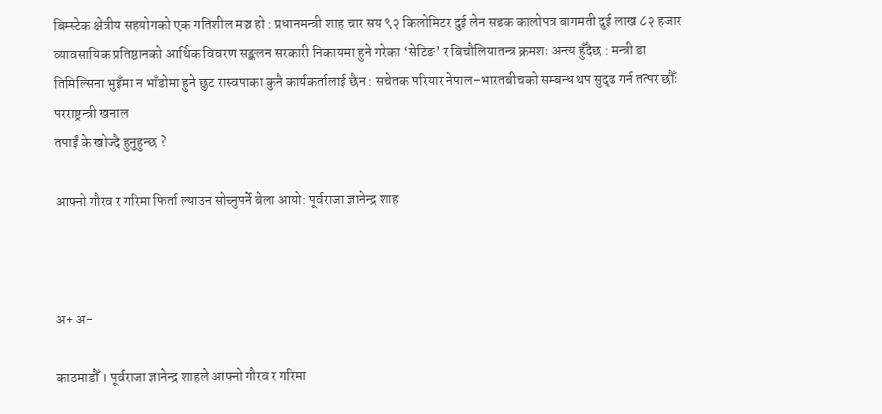बिम्स्टेक क्षेत्रीय सहयोगको एक गतिशील मञ्च हो : प्रधानमन्त्री शाह चार सय ९२ किलोमिटर दुई लेन सडक कालोपत्र बागमती दुई लाख ८२ हजार व्यावसायिक प्रतिष्ठानको आर्थिक विवरण सङ्कलन सरकारी निकायमा हुने गरेका ‘सेटिङ’ र बिचौलियातन्त्र क्रमशः अन्त्य हुँदैछ : मन्त्री डा तिमिल्सिना भुइँमा न भाँडोमा हुने छुट रास्वपाका कुनै कार्यकर्तालाई छैन : सचेतक परियार नेपाल–भारतबीचको सम्बन्ध थप सुदृढ गर्न तत्पर छौँः परराष्ट्रन्त्री खनाल
तपाईं के खोज्दै हुनुहुन्छ ?

आफ्नो गौरव र गरिमा फिर्ता ल्याउन सोच्नुपर्ने बेला आयो: पूर्वराजा ज्ञानेन्द्र शाह



अ+ अ-

काठमाडौँ । पूर्वराजा ज्ञानेन्द्र शाहले आफ्नो गौरव र गरिमा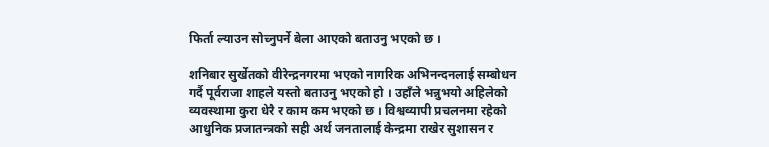फिर्ता ल्याउन सोच्नुपर्ने बेला आएको बताउनु भएको छ ।

शनिबार सुर्खेतको वीरेन्द्रनगरमा भएको नागरिक अभिनन्दनलाई सम्बोधन गर्दै पूर्वराजा शाहले यस्तो बताउनु भएको हो । उहाँले भन्नुभयो अहिलेको व्यवस्थामा कुरा धेरै र काम कम भएको छ । विश्वव्यापी प्रचलनमा रहेको आधुनिक प्रजातन्त्रको सही अर्थ जनतालाई केन्द्रमा राखेर सुशासन र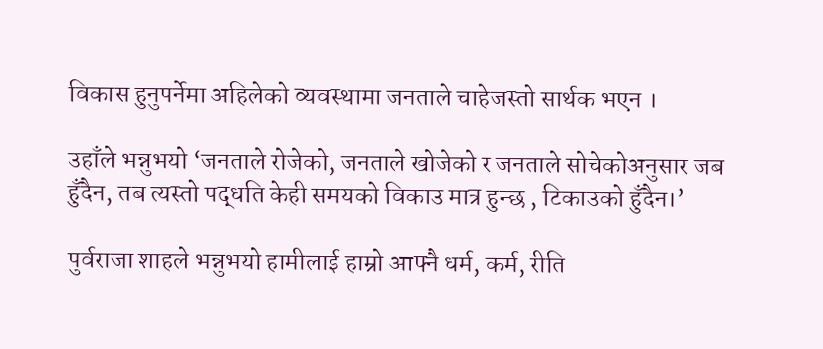विकास हुनुपर्नेमा अहिलेको व्यवस्थामा जनताले चाहेजस्तो सार्थक भएन ।

उहाँले भन्नुभयो ‘जनताले रोजेको, जनताले खोजेको र जनताले सोचेकोअनुसार जब हुँदैन, तब त्यस्तो पद्धति केही समयको विकाउ मात्र हुन्छ , टिकाउको हुँदैन।’

पुर्वराजा शाहले भन्नुभयो हामीलाई हाम्रो आफ्नै धर्म, कर्म, रीति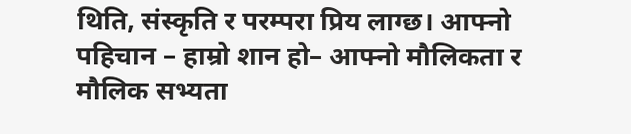थिति, संस्कृति र परम्परा प्रिय लाग्छ। आफ्नो पहिचान – हाम्रो शान हो– आफ्नो मौलिकता र मौलिक सभ्यता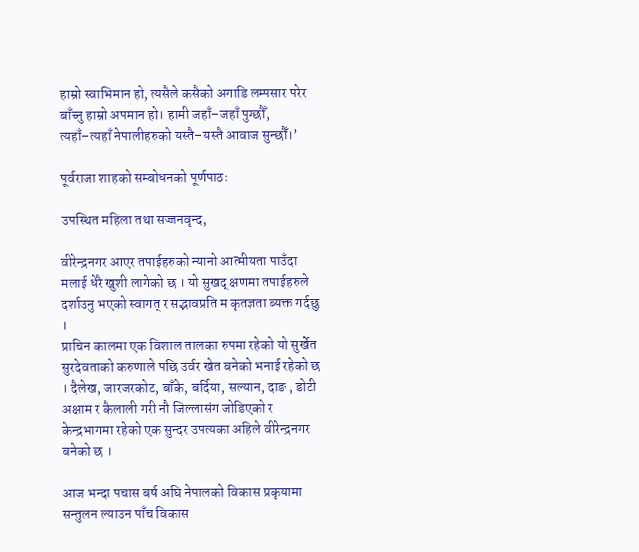हाम्रो स्वाभिमान हो, त्यसैले कसैको अगाडि लम्पसार परेर बाँच्नु हाम्रो अपमान हो। हामी जहाँ–जहाँ पुग्छौँ, त्यहाँ–त्यहाँ नेपालीहरुको यस्तै–यस्तै आवाज सुन्छौँ।’

पूर्वराजा शाहको सम्बोधनको पूर्णपाठः

उपस्थित महिला तथा सज्जनवृन्द,

वीरेन्द्रनगर आएर तपाईहरुको न्यानो आत्मीयता पाउँदा मलाई धेरै खुशी लागेको छ । यो सुखद् क्षणमा तपाईहरुले दर्शाउनु भएको स्वागत् र सद्भावप्रति म कृतज्ञता ब्यक्त गर्दछु ।
प्राचिन कालमा एक विशाल तालका रुपमा रहेको यो सुर्खेत सुरदेवताको करुणाले पछि उर्वर खेत बनेको भनाई रहेको छ । दैलेख, जारजरकोट, बाँके, बर्दिया, सल्यान, दाङ , डोटी अक्षाम र कैलाली गरी नौ जिल्लासंग जोडिएको र केन्द्रभागमा रहेको एक सुन्दर उपत्यका अहिले वीरेन्द्रनगर बनेको छ ।

आज भन्दा पचास बर्ष अघि नेपालको विकास प्रकृयामा सन्तुलन ल्याउन पाँच विकास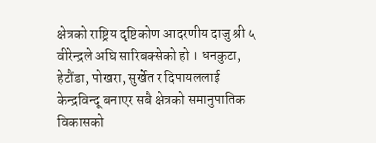क्षेत्रको राष्ट्रिय दृष्टिकोण आदरणीय दाजु श्री ५ वीरेन्द्रले अघि सारिबक्सेको हो । धनकुटा, हेटौंडा, पोखरा, सुर्खेत र दिपायललाई केन्द्रविन्दू बनाएर सबै क्षेत्रको समानुपातिक विकासको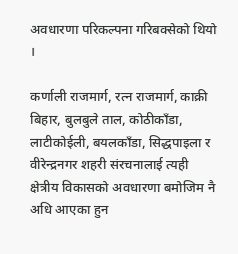अवधारणा परिकल्पना गरिबक्सेको थियो ।

कर्णाली राजमार्ग, रत्न राजमार्ग, काक्री बिहार, बुलबुले ताल, कोठीकाँडा, लाटीकोईली, बयलकाँडा, सिद्धपाइला र वीरेन्द्रनगर शहरी संरचनालाई त्यही क्षेत्रीय विकासको अवधारणा बमोजिम नै अधि आएका हुन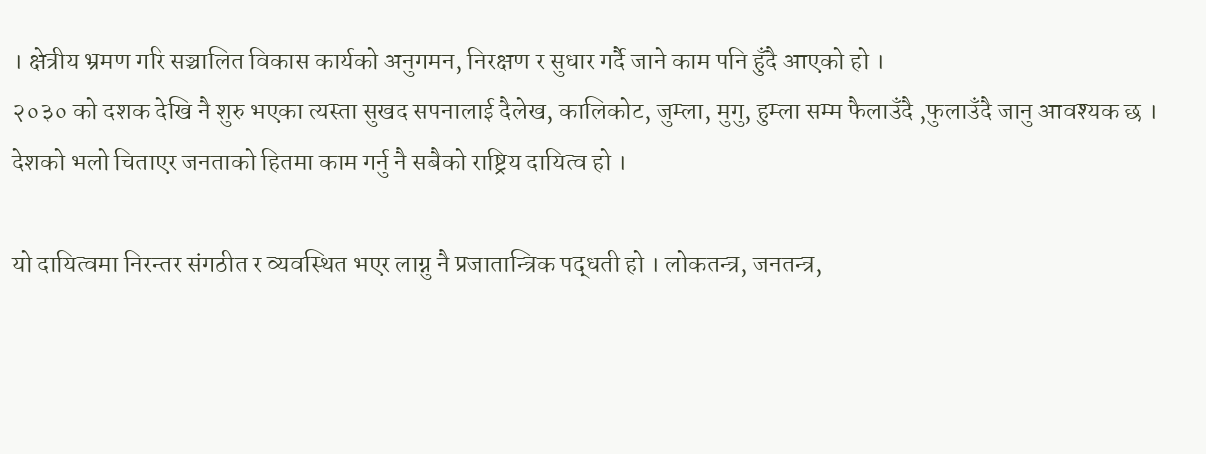। क्षेत्रीय भ्रमण गरि सञ्चालित विकास कार्यको अनुगमन, निरक्षण र सुधार गर्दै जाने काम पनि हुँदै आएको हो ।
२०३० को दशक देखि नै शुरु भएका त्यस्ता सुखद सपनालाई दैलेख, कालिकोट, जुम्ला, मुगु, हुम्ला सम्म फैलाउँदै ,फुलाउँदै जानु आवश्यक छ । देशको भलो चिताएर जनताको हितमा काम गर्नु नै सबैको राष्ट्रिय दायित्व हो ।

यो दायित्वमा निरन्तर संगठीत र व्यवस्थित भएर लाग्नु नै प्रजातान्त्रिक पद्धती हो । लोकतन्त्र, जनतन्त्र,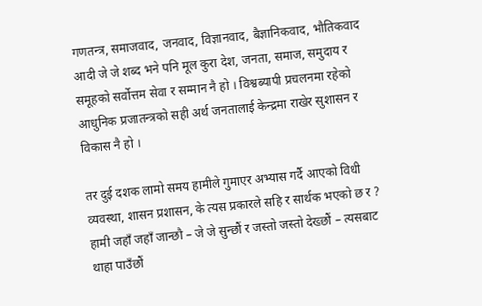गणतन्त्र, समाजवाद, जनवाद, विज्ञानवाद, बैज्ञानिकवाद, भौतिकवाद आदी जे जे शब्द भने पनि मूल कुरा देश, जनता, समाज, समुदाय र समूहको सर्वोत्तम सेवा र सम्मान नै हो । विश्वब्यापी प्रचलनमा रहेको आधुनिक प्रजातन्त्रको सही अर्थ जनतालाई केन्द्रमा राखेर सुशासन र विकास नै हो ।

तर दुई दशक लामो समय हामीले गुमाएर अभ्यास गर्दै आएको विधी व्यवस्था, शासन प्रशासन, के त्यस प्रकारले सहि र सार्थक भएको छ र ? हामी जहाँ जहाँ जान्छौ – जे जे सुन्छौं र जस्तो जस्तो देख्छौं – त्यसबाट थाहा पाउँछौं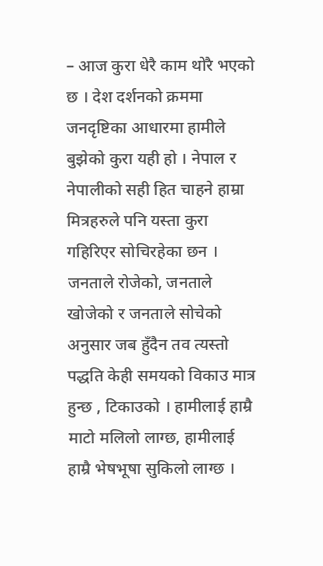– आज कुरा धेरै काम थोरै भएको छ । देश दर्शनको क्रममा जनदृष्टिका आधारमा हामीले बुझेको कुरा यही हो । नेपाल र नेपालीको सही हित चाहने हाम्रा मित्रहरुले पनि यस्ता कुरा गहिरिएर सोचिरहेका छन । जनताले रोजेको, जनताले खोजेको र जनताले सोचेको अनुसार जब हुँदैन तव त्यस्तो पद्धति केही समयको विकाउ मात्र हुन्छ , टिकाउको । हामीलाई हाम्रै माटो मलिलो लाग्छ, हामीलाई हाम्रै भेषभूषा सुकिलो लाग्छ ।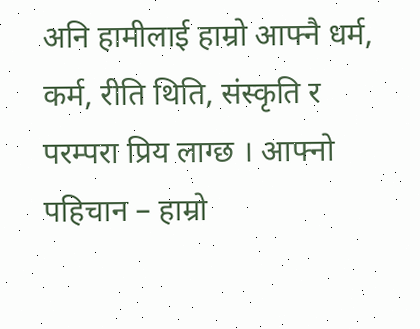अनि हामीलाई हाम्रो आफ्नै धर्म, कर्म, रीति थिति, संस्कृति र परम्परा प्रिय लाग्छ । आफ्नो पहिचान – हाम्रो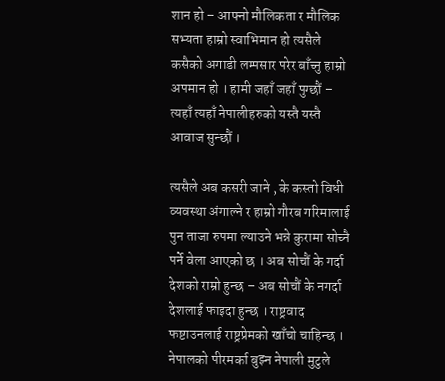शान हो – आफ्नो मौलिकता र मौलिक सभ्यता हाम्रो स्वाभिमान हो त्यसैले कसैको अगाडी लम्पसार परेर बाँच्नु हाम्रो अपमान हो । हामी जहाँ जहाँ पुग्छौं – त्यहाँ त्यहाँ नेपालीहरुको यस्तै यस्तै आवाज सुन्छौं ।

त्यसैले अब कसरी जाने , के कस्तो विधी व्यवस्था अंगाल्ने र हाम्रो गौरब गरिमालाई पुन ताजा रुपमा ल्याउने भन्ने कुरामा सोच्नै पर्ने वेला आएको छ । अब सोचौं के गर्दा देशको राम्रो हुन्छ – अब सोचौं के नगर्दा देशलाई फाइदा हुन्छ । राष्ट्रवाद फष्टाउनलाई राष्ट्रप्रेमको खाँचो चाहिन्छ । नेपालको पीरमर्का बुझ्न नेपाली मुटुले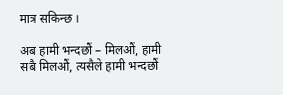मात्र सकिन्छ ।

अब हामी भन्दछौं – मिलऔं, हामी सबै मिलऔं, त्यसैले हामी भन्दछौं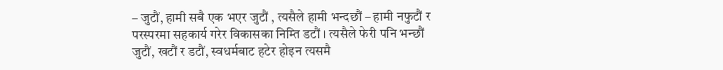– जुटौं, हामी सबै एक भएर जुटौं , त्यसैले हामी भन्दछौं – हामी नफुटौं र परस्परमा सहकार्य गरेर विकासका निम्ति डटौं । त्यसैले फेरी पनि भन्छौं जुटौं, खटौं र डटौं, स्वधर्मबाट हटेर होइन त्यसमै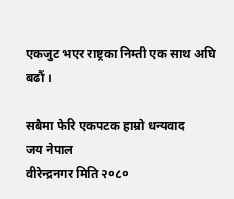एकजुट भएर राष्ट्रका निम्ती एक साथ अघि बढौं ।

सबैमा फेरि एकपटक हाम्रो धन्यवाद
जय नेपाल
वीरेन्द्रनगर मिति २०८०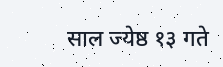साल ज्येष्ठ १३ गते